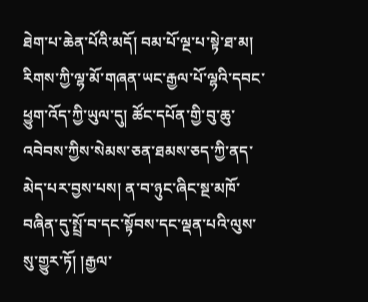ཐེག་པ་ཆེན་པོའི་མདོ། བམ་པོ་ལྔ་པ་སྟེ་ཐ་མ། རིགས་ཀྱི་ལྷ་མོ་གཞན་ཡང་རྒྱལ་པོ་ལྷའི་དབང་ཕྱུག་འོད་ཀྱི་ཡུལ་དུ། ཚོང་དཔོན་གྱི་བུ་ཆུ་འབེབས་ཀྱིས་སེམས་ཅན་ཐམས་ཅད་ཀྱི་ནད་མེད་པར་བྱས་པས། ན་བ་ཉུང་ཞིང་སྔ་མཁོ་བཞིན་དུ་སྤྲོ་བ་དང་སྟོབས་དང་ལྡན་པའི་ལུས་སུ་གྱུར་ཏོ། །རྒྱལ་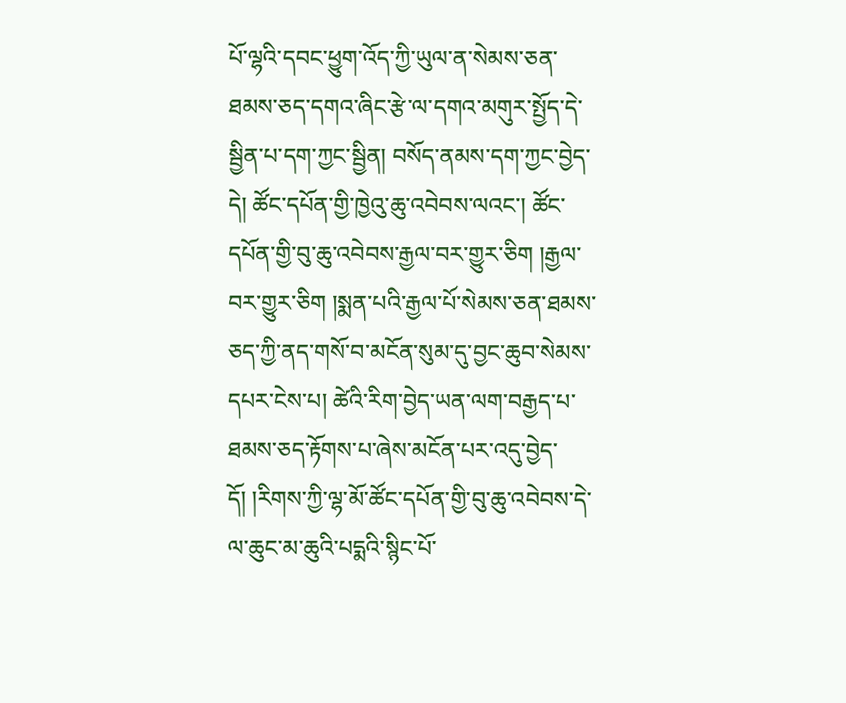པོ་ལྷའི་དབང་ཕྱུག་འོད་ཀྱི་ཡུལ་ན་སེམས་ཅན་ཐམས་ཅད་དགའ་ཞིང་རྩེ་ལ་དགའ་མགུར་སྤྱོད་དེ་སྦྱིན་པ་དག་ཀྱང་སྦྱིན། བསོད་ནམས་དག་ཀྱང་བྱེད་དེ། ཚོང་དཔོན་གྱི་ཁྱེའུ་ཆུ་འབེབས་ལའང་། ཚོང་དཔོན་གྱི་བུ་ཆུ་འབེབས་རྒྱལ་བར་གྱུར་ཅིག །རྒྱལ་བར་གྱུར་ཅིག །སྨན་པའི་རྒྱལ་པོ་སེམས་ཅན་ཐམས་ཅད་ཀྱི་ནད་གསོ་བ་མངོན་སུམ་དུ་བྱང་ཆུབ་སེམས་དཔར་ངེས་པ། ཚེའི་རིག་བྱེད་ཡན་ལག་བརྒྱད་པ་ཐམས་ཅད་རྟོགས་པ་ཞེས་མངོན་པར་འདུ་བྱེད་དོ། །རིགས་ཀྱི་ལྷ་མོ་ཚོང་དཔོན་གྱི་བུ་ཆུ་འབེབས་དེ་ལ་ཆུང་མ་ཆུའི་པདྨའི་སྙིང་པོ་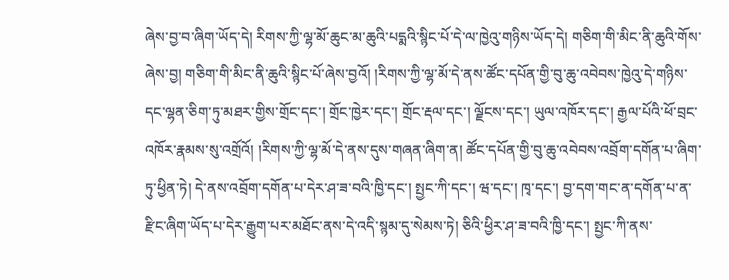ཞེས་བྱ་བ་ཞིག་ཡོད་དེ། རིགས་ཀྱི་ལྷ་མོ་ཆུང་མ་ཆུའི་པདྨའི་སྙིང་པོ་དེ་ལ་ཁྱེའུ་གཉིས་ཡོད་དེ། གཅིག་གི་མིང་ནི་ཆུའི་གོས་ཞེས་བྱ། གཅིག་གི་མིང་ནི་ཆུའི་སྙིང་པོ་ཞེས་བྱའོ། །རིགས་ཀྱི་ལྷ་མོ་དེ་ནས་ཚོང་དཔོན་གྱི་བུ་ཆུ་འབེབས་ཁྱེའུ་དེ་གཉིས་དང་ལྷན་ཅིག་ཏུ་མཐར་གྱིས་གྲོང་དང་། གྲོང་ཁྱེར་དང་། གྲོང་རྡལ་དང་། ལྗོངས་དང་། ཡུལ་འཁོར་དང་། རྒྱལ་པོའི་ཕོ་བྲང་འཁོར་རྣམས་སུ་འགྲོའོ། །རིགས་ཀྱི་ལྷ་མོ་དེ་ནས་དུས་གཞན་ཞིག་ན། ཚོང་དཔོན་གྱི་བུ་ཆུ་འབེབས་འབྲོག་དགོན་པ་ཞིག་ཏུ་ཕྱིན་ཏེ། དེ་ནས་འབྲོག་དགོན་པ་དེར་ཤ་ཟ་བའི་ཁྱི་དང་། སྤྱང་ཀི་དང་། ཝ་དང་། ཁྭ་དང་། བྱ་དག་གང་ན་དགོན་པ་ན་རྫིང་ཞིག་ཡོད་པ་དེར་རྒྱུག་པར་མཐོང་ནས་དེ་འདི་སྙམ་དུ་སེམས་ཏེ། ཅིའི་ཕྱིར་ཤ་ཟ་བའི་ཁྱི་དང་། སྤྱང་ཀི་ནས་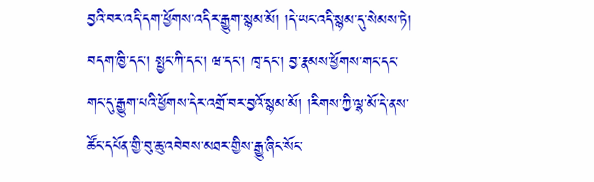བྱའི་བར་འདི་དག་ཕྱོགས་འདིར་རྒྱུག་སྙམ་མོ། །དེ་ཡང་འདི་སྙམ་དུ་སེམས་ཏེ། བདག་ཁྱི་དང་། སྤྱང་ཀི་དང་། ཝ་དང་། ཁྭ་དང་། བྱ་རྣམས་ཕྱོགས་གང་དང་གང་དུ་རྒྱུག་པའི་ཕྱོགས་དེར་འགྲོ་བར་བྱའོ་སྙམ་མོ། །རིགས་ཀྱི་ལྷ་མོ་དེ་ནས་ཚོང་དཔོན་གྱི་བུ་ཆུ་འབེབས་མཐར་གྱིས་རྒྱུ་ཞིང་སོང་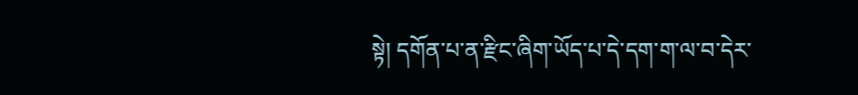སྟེ། དགོན་པ་ན་རྫིང་ཞིག་ཡོད་པ་དེ་དག་ག་ལ་བ་དེར་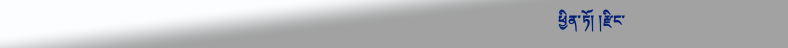ཕྱིན་ཏོ། །རྫིང་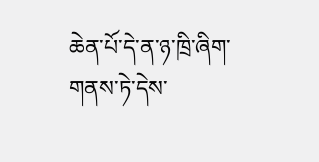ཆེན་པོ་དེ་ན་ཉ་ཁྲི་ཞིག་གནས་ཏེ་དེས་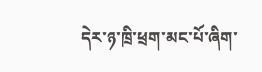དེར་ཉ་ཁྲི་ཕྲག་མང་པོ་ཞིག་